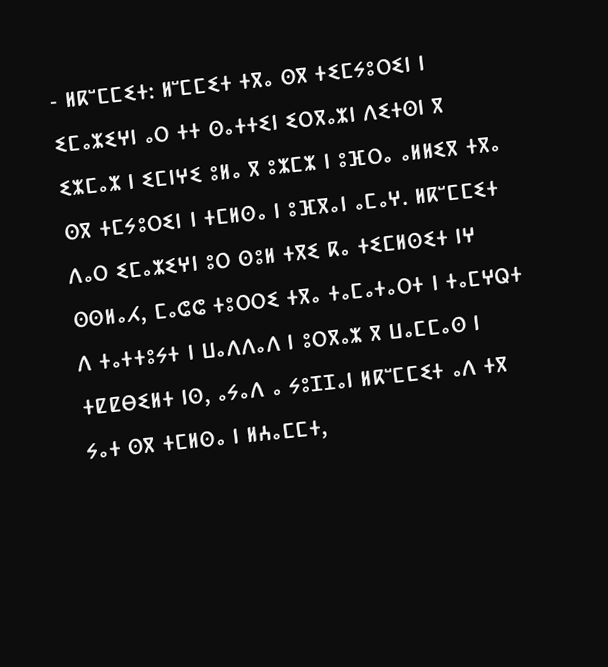- ⵍⴽⵯⵎⵎⵉⵜ: ⵍⵯⵎⵎⵉⵜ ⵜⴳⴰ ⵙⴳ ⵜⵉⵎⵢⵓⵔⵉⵏ ⵏ ⵉⵎⴰⵣⵉⵖⵏ ⴰⵔ ⵜⵜ ⵙⴰⵜⵜⵉⵏ ⵉⵔⴳⴰⵣⵏ ⴷⵉⵜⵙⵏ ⴳ ⵉⵣⵎⴰⵣ ⵏ ⵉⵎⵏⵖⵉ ⵓⵍⴰ ⴳ ⵓⵣⵎⵣ ⵏ ⵓⴼⵔⴰ ⴰⵍⵍⵉⴳ ⵜⴳⴰ ⵙⴳ ⵜⵎⵢⵓⵔⵉⵏ ⵏ ⵜⵎⵍⵙⴰ ⵏ ⵓⴼⴳⴰⵏ ⴰⵎⴰⵖ. ⵍⴽⵯⵎⵎⵉⵜ ⴷⴰⵔ ⵉⵎⴰⵣⵉⵖⵏ ⵓⵔ ⵙⵓⵍ ⵜⴳⵉ ⴽⴰ ⵜⵉⵎⵍⵙⵉⵜ ⵏⵖ ⵙⵙⵍⴰⵃ, ⵎⴰⵛⵛ ⵜⵓⵔⵔⵉ ⵜⴳⴰ ⵜⴰⵎⴰⵜⴰⵔⵜ ⵏ ⵜⴰⵎⵖⵕⵜ ⴷ ⵜⴰⵜⵜⵓⵢⵜ ⵏ ⵡⴰⴷⴷⴰⴷ ⵏ ⵓⵔⴳⴰⵣ ⴳ ⵡⴰⵎⵎⴰⵙ ⵏ ⵜⵇⵇⴱⵉⵍⵜ ⵏⵙ, ⴰⵢⴰⴷ ⴰ ⵢⵓⵊⵊⴰⵏ ⵍⴽⵯⵎⵎⵉⵜ ⴰⴷ ⵜⴳ ⵢⴰⵜ ⵙⴳ ⵜⵎⵍⵙⴰ ⵏ ⵍⵄⴰⵎⵎⵜ,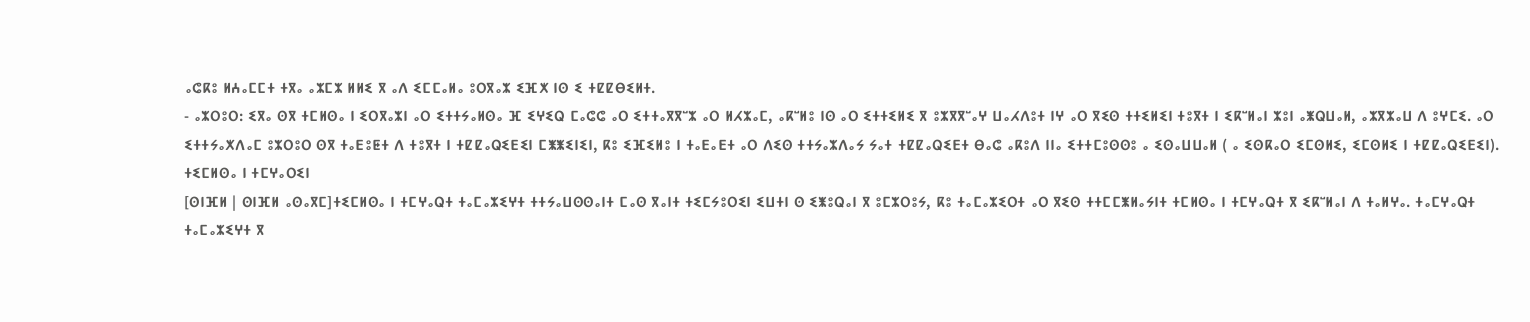ⴰⵛⴽⵓ ⵍⵄⴰⵎⵎⵜ ⵜⴳⴰ ⴰⵣⵎⵣ ⵍⵍⵉ ⴳ ⴰⴷ ⵉⵎⵎⴰⵍⴰ ⵓⵔⴳⴰⵣ ⵉⴼⵅ ⵏⵙ ⵉ ⵜⵇⵇⴱⵉⵍⵜ.
- ⴰⵣⵔⵓⵔ: ⵉⴳⴰ ⵙⴳ ⵜⵎⵍⵙⴰ ⵏ ⵉⵔⴳⴰⵣⵏ ⴰⵔ ⵉⵜⵜⵢⴰⵍⵙⴰ ⴼ ⵉⵖⵉⵕ ⵎⴰⵛⵛ ⴰⵔ ⵉⵜⵜⴰⴳⴳⵯⵣ ⴰⵔ ⵍⵃⵣⴰⵎ, ⴰⴽⵯⵍⵓ ⵏⵙ ⴰⵔ ⵉⵜⵜⵉⵍⵉ ⴳ ⵓⵣⴳⴳⵯⴰⵖ ⵡⴰⵃⴷⵓⵜ ⵏⵖ ⴰⵔ ⴳⵉⵙ ⵜⵜⵉⵍⵉⵏ ⵜⵓⴳⵜ ⵏ ⵉⴽⵯⵍⴰⵏ ⵣⵓⵏ ⴰⵥⵕⵡⴰⵍ, ⴰⵣⴳⵣⴰⵡ ⴷ ⵓⵖⵎⵉ. ⴰⵔ ⵉⵜⵜⵢⴰⵅⴷⴰⵎ ⵓⵣⵔⵓⵔ ⵙⴳ ⵜⴰⴹⵓⵟⵜ ⴷ ⵜⵓⴳⵜ ⵏ ⵜⵇⵇⴰⵕⵉⴹⵉⵏ ⵎⵥⵥⵉⵏⵉⵏ, ⴽⵓ ⵉⴼⵉⵍⵓ ⵏ ⵜⴰⴹⴰⴹⵜ ⴰⵔ ⴷⵉⵙ ⵜⵜⵢⴰⵣⴷⴰⵢ ⵢⴰⵜ ⵜⵇⵇⴰⵕⵉⴹⵜ ⴱⴰⵛ ⴰⴽⵓⴷ ⵏⵏⴰ ⵉⵜⵜⵎⵓⵙⵙⵓ ⴰ ⵉⵙⴰⵡⵡⴰⵍ ( ⴰ ⵉⵙⴽⴰⵔ ⵉⵎⵙⵍⵉ, ⵉⵎⵙⵍⵉ ⵏ ⵜⵇⵇⴰⵕⵉⴹⵉⵏ).
ⵜⵉⵎⵍⵙⴰ ⵏ ⵜⵎⵖⴰⵔⵉⵏ
[ⵙⵏⴼⵍ | ⵙⵏⴼⵍ ⴰⵙⴰⴳⵎ]ⵜⵉⵎⵍⵙⴰ ⵏ ⵜⵎⵖⴰⵕⵜ ⵜⴰⵎⴰⵣⵉⵖⵜ ⵜⵜⵢⴰⵡⵙⵙⴰⵏⵜ ⵎⴰⵙ ⴳⴰⵏⵜ ⵜⵉⵎⵢⵓⵔⵉⵏ ⵉⵡⵜⵏ ⵙ ⵉⵥⵓⵕⴰⵏ ⴳ ⵓⵎⵣⵔⵓⵢ, ⴽⵓ ⵜⴰⵎⴰⵣⵉⵔⵜ ⴰⵔ ⴳⵉⵙ ⵜⵜⵎⵎⵥⵍⴰⵢⵏⵜ ⵜⵎⵍⵙⴰ ⵏ ⵜⵎⵖⴰⵕⵜ ⴳ ⵉⴽⵯⵍⴰⵏ ⴷ ⵜⴰⵍⵖⴰ. ⵜⴰⵎⵖⴰⵕⵜ ⵜⴰⵎⴰⵣⵉⵖⵜ ⴳ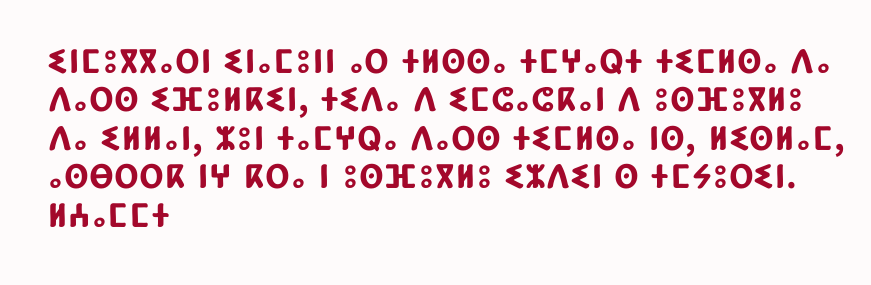ⵉⵏⵎⵓⴳⴳⴰⵔⵏ ⵉⵏⴰⵎⵓⵏⵏ ⴰⵔ ⵜⵍⵙⵙⴰ ⵜⵎⵖⴰⵕⵜ ⵜⵉⵎⵍⵙⴰ ⴷⴰ ⴷⴰⵔⵙ ⵉⴼⵓⵍⴽⵉⵏ, ⵜⵉⴷⴰ ⴷ ⵉⵎⵛⴰⵛⴽⴰⵏ ⴷ ⵓⵙⴼⵓⴳⵍⵓ ⴷⴰ ⵉⵍⵍⴰⵏ, ⵣⵓⵏ ⵜⴰⵎⵖⵕⴰ ⴷⴰⵔⵙ ⵜⵉⵎⵍⵙⴰ ⵏⵙ, ⵍⵉⵙⵍⴰⵎ, ⴰⵙⴱⵔⵔⴽ ⵏⵖ ⴽⵔⴰ ⵏ ⵓⵙⴼⵓⴳⵍⵓ ⵉⵣⴷⵉⵏ ⵙ ⵜⵎⵢⵓⵔⵉⵏ.
ⵍⵄⴰⵎⵎⵜ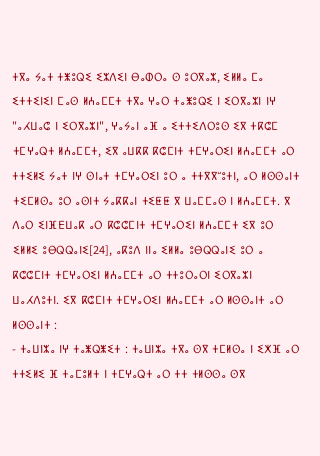ⵜⴳⴰ ⵢⴰⵜ ⵜⵥⵓⵕⵉ ⵉⵣⴷⵉⵏ ⴱⴰⵀⵔⴰ ⵙ ⵓⵔⴳⴰⵣ, ⵉⵍⵍⴰ ⵎⴰ ⵉⵜⵜⵉⵏⵉⵏ ⵎⴰⵙ ⵍⵄⴰⵎⵎⵜ ⵜⴳⴰ ⵖⴰⵔ ⵜⴰⵥⵓⵕⵉ ⵏ ⵉⵔⴳⴰⵣⵏ ⵏⵖ "ⴰⵃⵡⴰⵛ ⵏ ⵉⵔⴳⴰⵣⵏ", ⵖⴰⵢⴰⵏ ⴰⴼ ⴰ ⵉⵜⵜⵉⴷⵔⵓⵙ ⵉⴳ ⵜⴽⵛⵎ ⵜⵎⵖⴰⵕⵜ ⵍⵄⴰⵎⵎⵜ, ⵉⴳ ⴰⵡⴽⴽ ⴽⵛⵎⵏⵜ ⵜⵎⵖⴰⵔⵉⵏ ⵍⵄⴰⵎⵎⵜ ⴰⵔ ⵜⵜⵉⵍⵉ ⵢⴰⵜ ⵏⵖ ⵙⵏⴰⵜ ⵜⵎⵖⴰⵔⵉⵏ ⵓⵔ ⴰ ⵜⵜⴳⴳⵯⵓⵜⵏ, ⴰⵔ ⵍⵙⵙⴰⵏⵜ ⵜⵉⵎⵍⵙⴰ ⵓⵔ ⴰⵙⵏⵜ ⵢⴰⴽⴽⴰⵏ ⵜⵉⵟⵟ ⴳ ⵡⴰⵎⵎⴰⵙ ⵏ ⵍⵄⴰⵎⵎⵜ. ⴳ ⴷⴰⵔ ⵉⵏⴼⴹⵡⴰⴽ ⴰⵔ ⴽⵛⵛⵎⵏⵜ ⵜⵎⵖⴰⵔⵉⵏ ⵍⵄⴰⵎⵎⵜ ⵉⴳ ⵓⵔ ⵉⵍⵍⵉ ⵓⴱⵕⵕⴰⵏⵉ[24], ⴰⴽⵓⴷ ⵏⵏⴰ ⵉⵍⵍⴰ ⵓⴱⵕⵕⴰⵏⵉ ⵓⵔ ⴰ ⴽⵛⵛⵎⵏⵜ ⵜⵎⵖⴰⵔⵉⵏ ⵍⵄⴰⵎⵎⵜ ⴰⵔ ⵜⵜⵓⵔⴰⵔⵏ ⵉⵔⴳⴰⵣⵏ ⵡⴰⵃⴷⵓⵜⵏ. ⵉⴳ ⴽⵛⵎⵏⵜ ⵜⵎⵖⴰⵔⵉⵏ ⵍⵄⴰⵎⵎⵜ ⴰⵔ ⵍⵙⵙⴰⵏⵜ ⴰⵔ ⵍⵙⵙⴰⵏⵜ :
- ⵜⴰⵡⵏⵣⴰ ⵏⵖ ⵜⴰⵥⵕⵥⵉⵜ : ⵜⴰⵡⵏⵣⴰ ⵜⴳⴰ ⵙⴳ ⵜⵎⵍⵙⴰ ⵏ ⵉⵅⴼ ⴰⵔ ⵜⵜⵉⵍⵉ ⴼ ⵜⴰⵎⵓⵍⵜ ⵏ ⵜⵎⵖⴰⵕⵜ ⴰⵔ ⵜⵜ ⵜⵍⵙⵙⴰ ⵙⴳ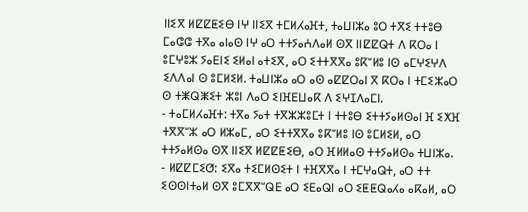ⵏⵏⵉⴳ ⵍⵇⵇⵟⵉⴱ ⵏⵖ ⵏⵏⵉⴳ ⵜⵎⵍⵃⴰⴼⵜ, ⵜⴰⵡⵏⵣⴰ ⵓⵔ ⵜⴳⵉ ⵜⵜⵓⴱ ⵎⴰⵛⵛ ⵜⴳⴰ ⴰⵏⴰⵙ ⵏⵖ ⴰⵔ ⵜⵜⵢⴰⵄⴷⴰⵍ ⵙⴳ ⵏⵏⵇⵇⵕⵜ ⴷ ⴽⵔⴰ ⵏ ⵓⵎⵖⵓⵣ ⵢⴰⴹⵏⵉ ⵉⵍⴰⵏ ⴰⵜⵉⴳ, ⴰⵔ ⵉⵜⵜⴳⴳⴰ ⵓⴽⵯⵍⵓ ⵏⵙ ⴰⵎⵖⵉⵖⴷ ⵉⴷⴷⴰⵏ ⵙ ⵓⵎⵍⵉⵍ. ⵜⴰⵡⵏⵣⴰ ⴰⵔ ⴰⵙ ⴰⵇⵇⵔⴰⵏ ⴳ ⴽⵔⴰ ⵏ ⵜⵎⵉⵣⴰⵔ ⵙ ⵜⵥⵕⵥⵉⵜ ⵣⵓⵏ ⴷⴰⵔ ⵉⵏⴼⴹⵡⴰⴽ ⴷ ⵉⵖⵊⴷⴰⵎⵏ.
- ⵜⴰⵎⵍⵃⴰⴼⵜ: ⵜⴳⴰ ⵢⴰⵜ ⵜⴳⵣⵣⵓⵎⵜ ⵏ ⵜⵜⵓⴱ ⵉⵜⵜⵢⴰⵍⵙⴰⵏ ⴼ ⵉⵅⴼ ⵜⴳⴳⵯⵣ ⴰⵔ ⵍⵣⴰⵎ, ⴰⵔ ⵉⵜⵜⴳⴳⴰ ⵓⴽⵯⵍⵓ ⵏⵙ ⵓⵎⵍⵉⵍ, ⴰⵔ ⵜⵜⵢⴰⵍⵙⴰ ⵙⴳ ⵏⵏⵉⴳ ⵍⵇⵇⵟⵉⴱ, ⴰⵔ ⴼⵍⵍⴰⵙ ⵜⵜⵢⴰⵍⵙⴰ ⵜⵡⵏⵣⴰ.
- ⵍⵇⵇⵎⵉⵚ: ⵉⴳⴰ ⵜⵉⵎⵍⵙⵉⵜ ⵏ ⵜⴼⴳⴳⴰ ⵏ ⵜⵎⵖⴰⵕⵜ, ⴰⵔ ⵜⵜ ⵉⵙⵙⵏⵜⴰⵍ ⵙⴳ ⵓⵎⴳⴳⵯⵕⴹ ⴰⵔ ⵉⴹⴰⵕⵏ ⴰⵔ ⵉⵟⵟⵕⴰⵃⴰ ⴰⴽⴰⵍ, ⴰⵔ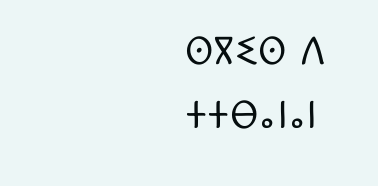ⵙⴳⵉⵙ ⴷ ⵜⵜⴱⴰⵏⴰⵏ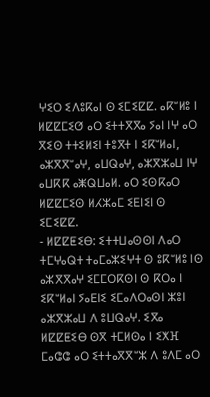ⵖⵉⵔ ⵉⴷⵓⴽⴰⵏ ⵙ ⵉⵎⵉⵇⵇ. ⴰⴽⵯⵍⵓ ⵏ ⵍⵇⵇⵎⵉⵚ ⴰⵔ ⵉⵜⵜⴳⴳⴰ ⵢⴰⵏ ⵏⵖ ⴰⵔ ⴳⵉⵙ ⵜⵜⵉⵍⵉⵏ ⵜⵓⴳⵜ ⵏ ⵉⴽⵯⵍⴰⵏ, ⴰⵣⴳⴳⵯⴰⵖ, ⴰⵡⵕⴰⵖ, ⴰⵣⴳⵣⴰⵡ ⵏⵖ ⴰⵡⴽⴽ ⴰⵥⵕⵡⴰⵍ. ⴰⵔ ⵉⵙⴽⴰⵔ ⵍⵇⵇⵎⵉⵙ ⵍⵃⵣⴰⵎ ⵉⴹⵏⵉⵏ ⵙ ⵉⵎⵉⵇⵇ.
- ⵍⵇⵇⵟⵉⴱ: ⵉⵜⵜⵡⴰⵙⵙⵏ ⴷⴰⵔ ⵜⵎⵖⴰⵕⵜ ⵜⴰⵎⴰⵣⵉⵖⵜ ⵙ ⵓⴽⵯⵍⵓ ⵏⵙ ⴰⵣⴳⴳⴰⵖ ⵉⵎⵎⵔⴽⵙⵏ ⵙ ⴽⵔⴰ ⵏ ⵉⴽⵯⵍⴰⵏ ⵢⴰⴹⵏⵉ ⵉⵎⴰⴷⵔⴰⵙⵏ ⵣⵓⵏ ⴰⵣⴳⵣⴰⵡ ⴷ ⵓⵡⵕⴰⵖ. ⵉⴳⴰ ⵍⵇⵇⵟⵉⴱ ⵙⴳ ⵜⵎⵍⵙⴰ ⵏ ⵉⵅⴼ ⵎⴰⵛⵛ ⴰⵔ ⵉⵜⵜⴰⴳⴳⵯⵣ ⴷ ⵓⴷⵎ ⴰⵔ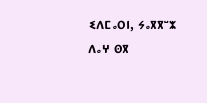ⵉⴷⵎⴰⵔⵏ, ⵢⴰⴳⴳⵯⵣ ⴷⴰⵖ ⵙⴳ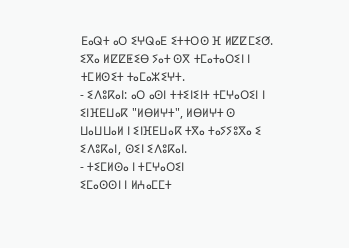ⴹⴰⵕⵜ ⴰⵔ ⵉⵖⵕⴰⴹ ⵉⵜⵜⵔⵙ ⴼ ⵍⵇⵇⵎⵉⵚ. ⵉⴳⴰ ⵍⵇⵇⵟⵉⴱ ⵢⴰⵜ ⵙⴳ ⵜⵎⴰⵜⴰⵔⵉⵏ ⵏ ⵜⵎⵍⵙⵉⵜ ⵜⴰⵎⴰⵣⵉⵖⵜ.
- ⵉⴷⵓⴽⴰⵏ: ⴰⵔ ⴰⵙⵏ ⵜⵜⵉⵏⵉⵏⵜ ⵜⵎⵖⴰⵔⵉⵏ ⵏ ⵉⵏⴼⴹⵡⴰⴽ "ⵍⴱⵍⵖⵜ", ⵍⴱⵍⵖⵜ ⵙ ⵡⴰⵡⵡⴰⵍ ⵏ ⵉⵏⴼⴹⵡⴰⴽ ⵜⴳⴰ ⵜⴰⵢⵢⵓⴳⴰ ⵉ ⵉⴷⵓⴽⴰⵏ, ⵙⵉⵏ ⵉⴷⵓⴽⴰⵏ.
- ⵜⵉⵎⵍⵙⴰ ⵏ ⵜⵎⵖⴰⵔⵉⵏ
ⵉⵎⴰⵙⵙⵏ ⵏ ⵍⵄⴰⵎⵎⵜ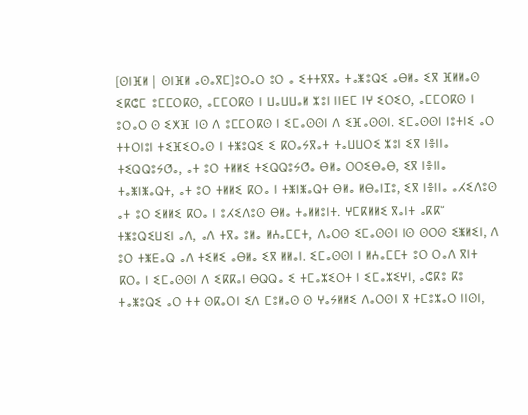[ⵙⵏⴼⵍ | ⵙⵏⴼⵍ ⴰⵙⴰⴳⵎ]ⵓⵔⴰⵔ ⵓⵔ ⴰ ⵉⵜⵜⴳⴳⴰ ⵜⴰⵥⵓⵕⵉ ⴰⴱⵍⴰ ⵉⴳ ⴼⵍⵍⴰⵙ ⵉⴽⵛⵎ ⵓⵎⵎⵔⴽⵙ, ⴰⵎⵎⵔⴽⵙ ⵏ ⵡⴰⵡⵡⴰⵍ ⵣⵓⵏ ⵏⵏⴹⵎ ⵏⵖ ⵉⵔⵉⵔ, ⴰⵎⵎⵔⴽⵙ ⵏ ⵓⵔⴰⵔ ⵙ ⵉⵅⴼ ⵏⵙ ⴷ ⵓⵎⵎⵔⴽⵙ ⵏ ⵉⵎⴰⵙⵙⵏ ⴷ ⵉⴼⴰⵙⵙⵏ. ⵉⵎⴰⵙⵙⵏ ⵏⵓⵜⵏⵉ ⴰⵔ ⵜⵜⵔⵏⵓⵏ ⵜⵉⴼⵉⵔⴰⵙ ⵏ ⵜⵥⵓⵕⵉ ⵉ ⴽⵔⴰⵢⴳⴰⵜ ⵜⴰⵡⵡⵔⵉ ⵣⵓⵏ ⵉⴳ ⵏⴻⵏⵏⴰ ⵜⵉⵕⵕⵓⵢⵚⴰ, ⴰⵜ ⵓⵔ ⵜⵍⵍⵉ ⵜⵉⵕⵕⵓⵢⵚⴰ ⴱⵍⴰ ⵔⵔⵉⴱⴰⴱ, ⵉⴳ ⵏⴻⵏⵏⴰ ⵜⴰⵥⵏⵥⴰⵕⵜ, ⴰⵜ ⵓⵔ ⵜⵍⵍⵉ ⴽⵔⴰ ⵏ ⵜⵥⵏⵥⴰⵕⵜ ⴱⵍⴰ ⵍⴱⴰⵏⵊⵓ, ⵉⴳ ⵏⴻⵏⵏⴰ ⴰⵃⵉⴷⵓⵙ ⴰⵜ ⵓⵔ ⵉⵍⵍⵉ ⴽⵔⴰ ⵏ ⵓⵃⵉⴷⵓⵙ ⴱⵍⴰ ⵜⴰⵍⵍⵓⵏⵜ. ⵖⵎⴽⵍⵍⵉ ⴳⴰⵏⵜ ⴰⴽⴽⵯ ⵜⵥⵓⵕⵉⵡⵉⵏ ⴰⴷ, ⴰⴷ ⵜⴳⴰ ⵓⵍⴰ ⵍⵄⴰⵎⵎⵜ, ⴷⴰⵔⵙ ⵉⵎⴰⵙⵙⵏ ⵏⵙ ⵙⵔⵙ ⵉⵥⵍⵉⵏ, ⴷ ⵓⵔ ⵜⵥⴹⴰⵕ ⴰⴷ ⵜⵉⵍⵉ ⴰⴱⵍⴰ ⵉⴳ ⵍⵍⴰⵏ. ⵉⵎⴰⵙⵙⵏ ⵏ ⵍⵄⴰⵎⵎⵜ ⵓⵔ ⵔⴰⴷ ⴳⵏⵜ ⴽⵔⴰ ⵏ ⵉⵎⴰⵙⵙⵏ ⴷ ⵉⴽⴽⴰⵏ ⴱⵕⵕⴰ ⵉ ⵜⵎⴰⵣⵉⵔⵜ ⵏ ⵉⵎⴰⵣⵉⵖⵏ, ⴰⵛⴽⵓ ⴽⵓ ⵜⴰⵥⵓⵕⵉ ⴰⵔ ⵜⵜ ⵙⴽⴰⵔⵏ ⵉⴷ ⵎⵓⵍⴰⵙ ⵙ ⵖⴰⵢⵍⵍⵉ ⴷⴰⵔⵙⵏ ⴳ ⵜⵎⵓⵣⴰⵔ ⵏⵏⵙⵏ,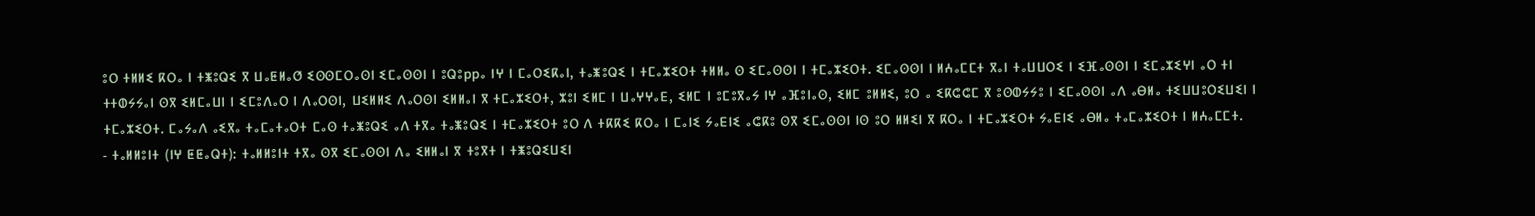ⵓⵔ ⵜⵍⵍⵉ ⴽⵔⴰ ⵏ ⵜⵥⵓⵕⵉ ⴳ ⵡⴰⵟⵍⴰⵚ ⵉⵙⵙⵎⵔⴰⵙⵏ ⵉⵎⴰⵙⵙⵏ ⵏ ⵓⵕⵓppⴰ ⵏⵖ ⵏ ⵎⴰⵔⵉⴽⴰⵏ, ⵜⴰⵥⵓⵕⵉ ⵏ ⵜⵎⴰⵣⵉⵔⵜ ⵜⵍⵍⴰ ⵙ ⵉⵎⴰⵙⵙⵏ ⵏ ⵜⵎⴰⵣⵉⵔⵜ. ⵉⵎⴰⵙⵙⵏ ⵏ ⵍⵄⴰⵎⵎⵜ ⴳⴰⵏ ⵜⴰⵡⵡⵔⵉ ⵏ ⵉⴼⴰⵙⵙⵏ ⵏ ⵉⵎⴰⵣⵉⵖⵏ ⴰⵔ ⵜⵏ ⵜⵜⵀⵢⵢⴰⵏ ⵙⴳ ⵉⵍⵎⴰⵡⵏ ⵏ ⵉⵎⵓⴷⴰⵔ ⵏ ⴷⴰⵔⵙⵏ, ⵡⵉⵍⵍⵉ ⴷⴰⵔⵙⵏ ⵉⵍⵍⴰⵏ ⴳ ⵜⵎⴰⵣⵉⵔⵜ, ⵣⵓⵏ ⵉⵍⵎ ⵏ ⵡⴰⵖⵖⴰⴹ, ⵉⵍⵎ ⵏ ⵓⵎⵓⴳⴰⵢ ⵏⵖ ⴰⴼⵓⵏⴰⵙ, ⵉⵍⵎ ⵓⵍⵍⵉ, ⵓⵔ ⴰ ⵉⴽⵛⵛⵎ ⴳ ⵓⵙⵀⵢⵢⵓ ⵏ ⵉⵎⴰⵙⵙⵏ ⴰⴷ ⴰⴱⵍⴰ ⵜⵉⵡⵡⵓⵔⵉⵡⵉⵏ ⵏ ⵜⵎⴰⵣⵉⵔⵜ. ⵎⴰⵢⴰⴷ ⴰⵉⴳⴰ ⵜⴰⵎⴰⵜⴰⵔⵜ ⵎⴰⵙ ⵜⴰⵥⵓⵕⵉ ⴰⴷ ⵜⴳⴰ ⵜⴰⵥⵓⵕⵉ ⵏ ⵜⵎⴰⵣⵉⵔⵜ ⵓⵔ ⴷ ⵜⴽⴽⵉ ⴽⵔⴰ ⵏ ⵎⴰⵏⵉ ⵢⴰⴹⵏⵉ ⴰⵛⴽⵓ ⵙⴳ ⵉⵎⴰⵙⵙⵏ ⵏⵙ ⵓⵔ ⵍⵍⵉⵏ ⴳ ⴽⵔⴰ ⵏ ⵜⵎⴰⵣⵉⵔⵜ ⵢⴰⴹⵏⵉ ⴰⴱⵍⴰ ⵜⴰⵎⴰⵣⵉⵔⵜ ⵏ ⵍⵄⴰⵎⵎⵜ.
- ⵜⴰⵍⵍⵓⵏⵜ (ⵏⵖ ⵟⵟⴰⵕⵜ): ⵜⴰⵍⵍⵓⵏⵜ ⵜⴳⴰ ⵙⴳ ⵉⵎⴰⵙⵙⵏ ⴷⴰ ⵉⵍⵍⴰⵏ ⴳ ⵜⵓⴳⵜ ⵏ ⵜⵥⵓⵕⵉⵡⵉⵏ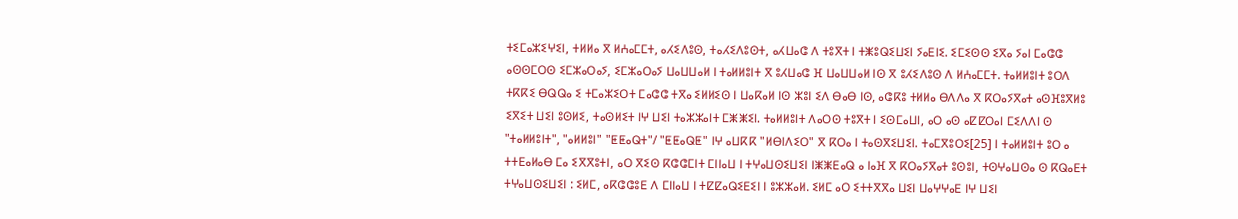ⵜⵉⵎⴰⵣⵉⵖⵉⵏ, ⵜⵍⵍⴰ ⴳ ⵍⵄⴰⵎⵎⵜ, ⴰⵃⵉⴷⵓⵙ, ⵜⴰⵃⵉⴷⵓⵙⵜ, ⴰⵃⵡⴰⵛ ⴷ ⵜⵓⴳⵜ ⵏ ⵜⵥⵓⵕⵉⵡⵉⵏ ⵢⴰⴹⵏⵉ. ⵉⵎⵉⵙⵙ ⵉⴳⴰ ⵢⴰⵏ ⵎⴰⵛⵛ ⴰⵙⵙⵎⵔⵙ ⵉⵎⵣⴰⵔⴰⵢ, ⵉⵎⵣⴰⵔⴰⵢ ⵡⴰⵡⵡⴰⵍ ⵏ ⵜⴰⵍⵍⵓⵏⵜ ⴳ ⵓⵃⵡⴰⵛ ⴼ ⵡⴰⵡⵡⴰⵍ ⵏⵙ ⴳ ⵓⵃⵉⴷⵓⵙ ⴷ ⵍⵄⴰⵎⵎⵜ. ⵜⴰⵍⵍⵓⵏⵜ ⵓⵔⴷ ⵜⴽⴽⵉ ⴱⵕⵕⴰ ⵉ ⵜⵎⴰⵣⵉⵔⵜ ⵎⴰⵛⵛ ⵜⴳⴰ ⵉⵍⵍⵉⵙ ⵏ ⵡⴰⴽⴰⵍ ⵏⵙ ⵣⵓⵏ ⵉⴷ ⴱⴰⴱ ⵏⵙ, ⴰⵛⴽⵓ ⵜⵍⵍⴰ ⴱⴷⴷⴰ ⴳ ⴽⵔⴰⵢⴳⴰⵜ ⴰⵙⴼⵓⴳⵍⵓ ⵉⴳⵉⵜ ⵡⵉⵏ ⵓⵙⵍⵉ, ⵜⴰⵙⵍⵉⵜ ⵏⵖ ⵡⵉⵏ ⵜⴰⵣⵣⴰⵏⵜ ⵎⵥⵥⵉⵏ. ⵜⴰⵍⵍⵓⵏⵜ ⴷⴰⵔⵙ ⵜⵓⴳⵜ ⵏ ⵉⵙⵎⴰⵡⵏ, ⴰⵔ ⴰⵙ ⴰⵇⵇⵔⴰⵏ ⵎⵉⴷⴷⵏ ⵙ "ⵜⴰⵍⵍⵓⵏⵜ", "ⴰⵍⵍⵓⵏ" "ⵟⵟⴰⵕⵜ"/ "ⵟⵟⴰⵕⵟ" ⵏⵖ ⴰⵡⴽⴽ "ⵍⴱⵏⴷⵉⵔ" ⴳ ⴽⵔⴰ ⵏ ⵜⴰⵙⴳⵉⵡⵉⵏ. ⵜⴰⵎⴳⵓⵔⵉ[25] ⵏ ⵜⴰⵍⵍⵓⵏⵜ ⵓⵔ ⴰ ⵜⵜⴹⴰⵍⴰⴱ ⵎⴰ ⵉⴳⴳⵓⵜⵏ, ⴰⵔ ⴳⵉⵙ ⴽⵛⵛⵎⵏⵜ ⵎⵏⵏⴰⵡ ⵏ ⵜⵖⴰⵡⵙⵉⵡⵉⵏ ⵏⵥⵥⴹⴰⵕ ⴰ ⵏⴰⴼ ⴳ ⴽⵔⴰⵢⴳⴰⵜ ⵓⵙⵓⵏ, ⵜⵙⵖⴰⵡⵙⴰ ⵙ ⴽⵕⴰⴹⵜ ⵜⵖⴰⵡⵙⵉⵡⵉⵏ : ⵉⵍⵎ, ⴰⴽⵛⵛⵓⴹ ⴷ ⵎⵏⵏⴰⵡ ⵏ ⵜⵇⵇⴰⵕⵉⴹⵉⵏ ⵏ ⵓⵣⵣⴰⵍ. ⵉⵍⵎ ⴰⵔ ⵉⵜⵜⴳⴳⴰ ⵡⵉⵏ ⵡⴰⵖⵖⴰⴹ ⵏⵖ ⵡⵉⵏ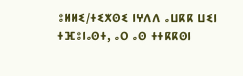ⵓⵍⵍⵉ/ⵜⵉⵅⵙⵉ ⵏⵖⴷⴷ ⴰⵡⴽⴽ ⵡⵉⵏ ⵜⴼⵓⵏⴰⵙⵜ, ⴰⵔ ⴰⵙ ⵜⵜⴽⴽⵙⵏ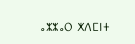ⴰⵣⵣⴰⵔ ⵅⴷⵎⵏⵜ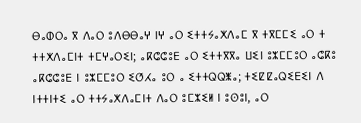ⴱⴰⵀⵔⴰ ⴳ ⴷⴰⵔ ⵓⴷⴱⴱⴰⵖ ⵏⵖ ⴰⵔ ⵉⵜⵜⵢⴰⵅⴷⴰⵎ ⴳ ⵜⴳⵎⵎⵉ ⴰⵔ ⵜ ⵜⵜⵅⴷⴰⵎⵏⵜ ⵜⵎⵖⴰⵔⵉⵏ; ⴰⴽⵛⵛⵓⴹ ⴰⵔ ⵉⵜⵜⴳⴳⴰ ⵡⵉⵏ ⵓⵣⵎⵎⵓⵔ ⴰⵛⴽⵓ ⴰⴽⵛⵛⵓⴹ ⵏ ⵓⵣⵎⵎⵓⵔ ⵉⵚⵃⴰ ⵓⵔ ⴰ ⵉⵜⵜⵕⵕⵥⴰ; ⵜⵉⵇⵇⴰⵕⵉⴹⵉⵏ ⴷ ⵏⵜⵜⵏⵜⵉ ⴰⵔ ⵜⵜⵢⴰⵅⴷⴰⵎⵏⵜ ⴷⴰⵔ ⵓⵎⵣⵉⵍ ⵏ ⵓⵙⵓⵏ, ⴰⵔ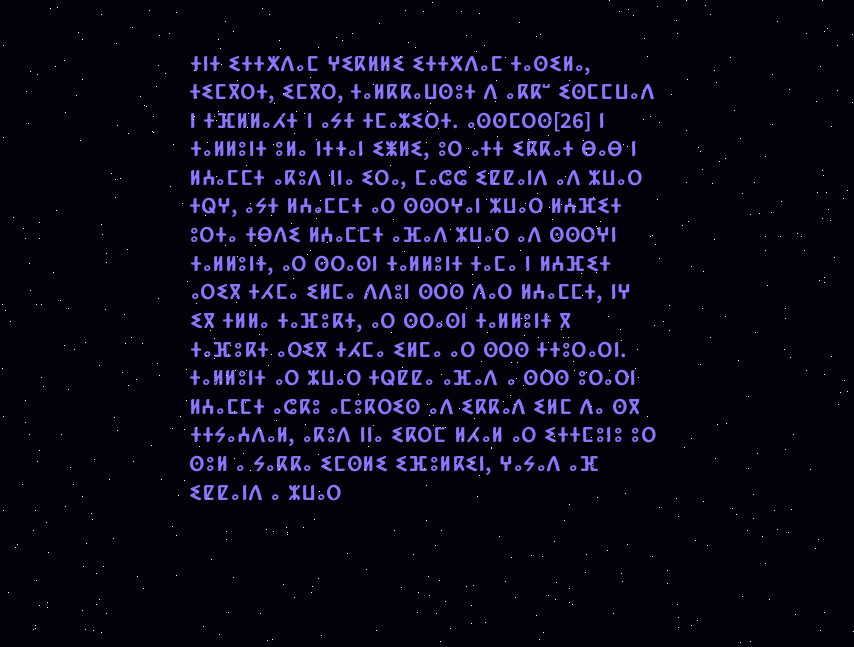ⵜⵏⵜ ⵉⵜⵜⵅⴷⴰⵎ ⵖⵉⴽⵍⵍⵉ ⵉⵜⵜⵅⴷⴰⵎ ⵜⴰⵙⵉⵍⴰ, ⵜⵉⵎⴳⵔⵜ, ⵉⵎⴳⵔ, ⵜⴰⵍⴽⴽⴰⵡⵙⵓⵜ ⴷ ⴰⴽⴽⵯ ⵉⵙⵎⵎⵡⴰⴷ ⵏ ⵜⴼⵍⵍⴰⵃⵜ ⵏ ⴰⵢⵜ ⵜⵎⴰⵣⵉⵔⵜ. ⴰⵙⵙⵎⵔⵙ[26] ⵏ ⵜⴰⵍⵍⵓⵏⵜ ⵓⵍⴰ ⵏⵜⵜⴰⵏ ⵉⵥⵍⵉ, ⵓⵔ ⴰⵜⵜ ⵉⴽⴽⴰⵜ ⴱⴰⴱ ⵏ ⵍⵄⴰⵎⵎⵜ ⴰⴽⵓⴷ ⵏⵏⴰ ⵉⵔⴰ, ⵎⴰⵛⵛ ⵉⵇⵇⴰⵏⴷ ⴰⴷ ⵣⵡⴰⵔ ⵜⵕⵖ, ⴰⵢⵜ ⵍⵄⴰⵎⵎⵜ ⴰⵔ ⵙⵙⵔⵖⴰⵏ ⵣⵡⴰⵔ ⵍⵄⴼⵉⵜ ⵓⵔⵜⴰ ⵜⴱⴷⵉ ⵍⵄⴰⵎⵎⵜ ⴰⴼⴰⴷ ⵣⵡⴰⵔ ⴰⴷ ⵙⵙⵔⵖⵏ ⵜⴰⵍⵍⵓⵏⵜ, ⴰⵔ ⵙⵔⴰⵙⵏ ⵜⴰⵍⵍⵓⵏⵜ ⵜⴰⵎⴰ ⵏ ⵍⵄⴼⵉⵜ ⴰⵔⵉⴳ ⵜⵃⵎⴰ ⵉⵍⵎⴰ ⴷⴷⵓⵏ ⵙⵔⵙ ⴷⴰⵔ ⵍⵄⴰⵎⵎⵜ, ⵏⵖ ⵉⴳ ⵜⵍⵍⴰ ⵜⴰⴼⵓⴽⵜ, ⴰⵔ ⵙⵔⴰⵙⵏ ⵜⴰⵍⵍⵓⵏⵜ ⴳ ⵜⴰⴼⵓⴽⵜ ⴰⵔⵉⴳ ⵜⵃⵎⴰ ⵉⵍⵎⴰ ⴰⵔ ⵙⵔⵙ ⵜⵜⵓⵔⴰⵔⵏ. ⵜⴰⵍⵍⵓⵏⵜ ⴰⵔ ⵣⵡⴰⵔ ⵜⵕⵇⵇⴰ ⴰⴼⴰⴷ ⴰ ⵙⵔⵙ ⵓⵔⴰⵔⵏ ⵍⵄⴰⵎⵎⵜ ⴰⵛⴽⵓ ⴰⵎⵓⴽⵔⵉⵙ ⴰⴷ ⵉⴽⴽⴰⴷ ⵉⵍⵎ ⴷⴰ ⵙⴳ ⵜⵜⵢⴰⵄⴷⴰⵍ, ⴰⴽⵓⴷ ⵏⵏⴰ ⵉⴽⵔⵎ ⵍⵃⴰⵍ ⴰⵔ ⵉⵜⵜⵎⵓⵏⵓ ⵓⵔ ⵙⵓⵍ ⴰ ⵢⴰⴽⴽⴰ ⵉⵎⵙⵍⵉ ⵉⴼⵓⵍⴽⵉⵏ, ⵖⴰⵢⴰⴷ ⴰⴼ ⵉⵇⵇⴰⵏⴷ ⴰ ⵣⵡⴰⵔ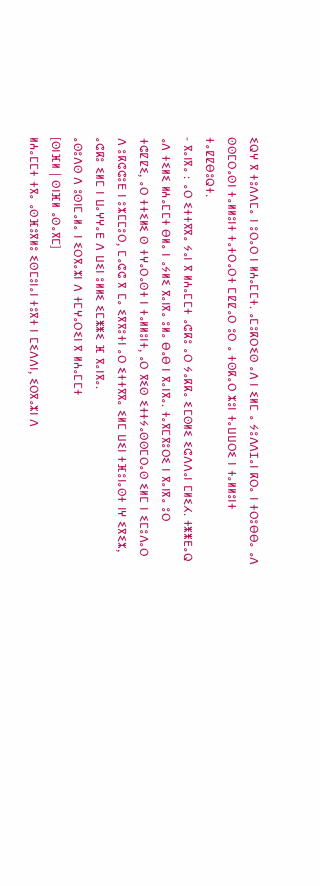ⵉⵕⵖ ⴳ ⵜⵓⴷⴷⵎⴰ ⵏ ⵓⵔⴰⵔ ⵏ ⵍⵄⴰⵎⵎⵜ. ⴰⵎⵓⴽⵔⵉⵙ ⴰⴷ ⵏ ⵉⵍⵎ ⴰ ⵢⵓⴷⴷⵊⴰⵏ ⴽⵔⴰ ⵏ ⵜⵔⵓⴱⴱⴰ ⴰⴷ ⵙⵙⵎⵔⴰⵙⵏ ⵜⴰⵍⵍⵓⵏⵜ ⵜⴰⵜⵔⴰⵔⵜ ⵎⵇⵇⴰⵔ ⵓⵔ ⴰ ⵜⵙⴽⴰⵔ ⵣⵓⵏ ⵜⴰⵡⵡⵔⵉ ⵏ ⵜⴰⵍⵍⵓⵏⵜ ⵜⴰⵇⵇⴱⵓⵕⵜ.
- ⴳⴰⵏⴳⴰ : ⴰⵔ ⵉⵜⵜⴳⴳⴰ ⵢⴰⵏ ⴳ ⵍⵄⴰⵎⵎⵜ ⴰⵛⴽⵓ ⴰⵔ ⵢⴰⴽⴽⴰ ⵉⵎⵙⵍⵉ ⵉⵛⴷⴷⴰⵏ ⵎⵍⵉⵃ. ⵜⵥⵥⴹⴰⵕ ⴰⴷ ⵜⵉⵍⵉ ⵍⵄⴰⵎⵎⵜ ⴱⵍⴰ ⵏ ⴰⵢⵍⵉ ⴳⴰⵏⴳⴰ ⵓⵍⴰ ⴱⴰⴱ ⵏ ⴳⴰⵏⴳⴰ. ⵜⴰⴳⵎⴳⵓⵔⵉ ⵏ ⴳⴰⵏⴳⴰ ⵓⵔ ⵜⵛⵇⵇⵉ, ⴰⵔ ⵜⵜⵉⵍⵉ ⵙ ⵜⵖⴰⵔⴰⵙⵜ ⵏ ⵜⴰⵍⵍⵓⵏⵜ, ⴰⵔ ⴳⵉⵙ ⵉⵜⵜⵢⴰⵙⵙⵎⵔⴰⵙ ⵉⵍⵎ ⵏ ⵉⵎⵓⴷⴰⵔ ⴷ ⵓⴽⵛⵛⵓⴹ ⵏ ⵓⵣⵎⵎⵓⵔ, ⵎⴰⵛⵛ ⴳ ⵎⴰ ⵉⴳⴳⵓⵜⵏ ⴰⵔ ⵉⵜⵜⴳⴳⴰ ⵉⵍⵎ ⵡⵉⵏ ⵜⴼⵓⵏⴰⵙⵜ ⵏⵖ ⵉⴳⵉⵣ, ⴰⵛⴽⵓ ⵉⵍⵎ ⵏ ⵡⴰⵖⵖⴰⴹ ⴷ ⵡⵉⵏ ⵓⵍⵍⵉ ⵉⵎⵥⵥⵉ ⴼ ⴳⴰⵏⴳⴰ.
ⴰⵙⵓⴷⵙ ⴷ ⵓⵙⵏⵎⴰⵍⴰ ⵏ ⵉⵔⴳⴰⵣⵏ ⴷ ⵜⵎⵖⴰⵔⵉⵏ ⴳ ⵍⵄⴰⵎⵎⵜ
[ⵙⵏⴼⵍ | ⵙⵏⴼⵍ ⴰⵙⴰⴳⵎ]
ⵍⵄⴰⵎⵎⵜ ⵜⴳⴰ ⴰⵙⴼⵓⴳⵍⵓ ⵉⵙⵎⵓⵏⴰⵏ ⵜⵓⴳⵜ ⵏ ⵎⵉⴷⴷⵏ, ⵉⵔⴳⴰⵣⵏ ⴷ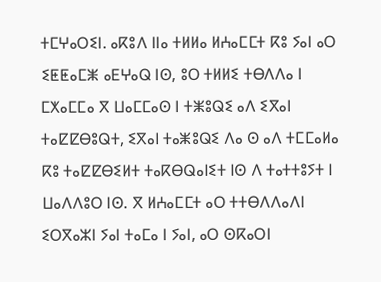ⵜⵎⵖⴰⵔⵉⵏ. ⴰⴽⵓⴷ ⵏⵏⴰ ⵜⵍⵍⴰ ⵍⵄⴰⵎⵎⵜ ⴽⵓ ⵢⴰⵏ ⴰⵔ ⵉⵟⵟⴰⵎⵥ ⴰⴹⵖⴰⵕ ⵏⵙ, ⵓⵔ ⵜⵍⵍⵉ ⵜⴱⴷⴷⴰ ⵏ ⵎⵅⴰⵎⵎⴰ ⴳ ⵡⴰⵎⵎⴰⵙ ⵏ ⵜⵥⵓⵕⵉ ⴰⴷ ⵉⴳⴰⵏ ⵜⴰⵇⵇⴱⵓⵕⵜ, ⵉⴳⴰⵏ ⵜⴰⵥⵓⵕⵉ ⴷⴰ ⵙ ⴰⴷ ⵜⵎⵎⴰⵍⴰ ⴽⵓ ⵜⴰⵇⵇⴱⵉⵍⵜ ⵜⴰⴽⴱⵕⴰⵏⵉⵜ ⵏⵙ ⴷ ⵜⴰⵜⵜⵓⵢⵜ ⵏ ⵡⴰⴷⴷⵓⵔ ⵏⵙ. ⴳ ⵍⵄⴰⵎⵎⵜ ⴰⵔ ⵜⵜⴱⴷⴷⴰⴷⵏ ⵉⵔⴳⴰⵣⵏ ⵢⴰⵏ ⵜⴰⵎⴰ ⵏ ⵢⴰⵏ, ⴰⵔ ⵙⴽⴰⵔⵏ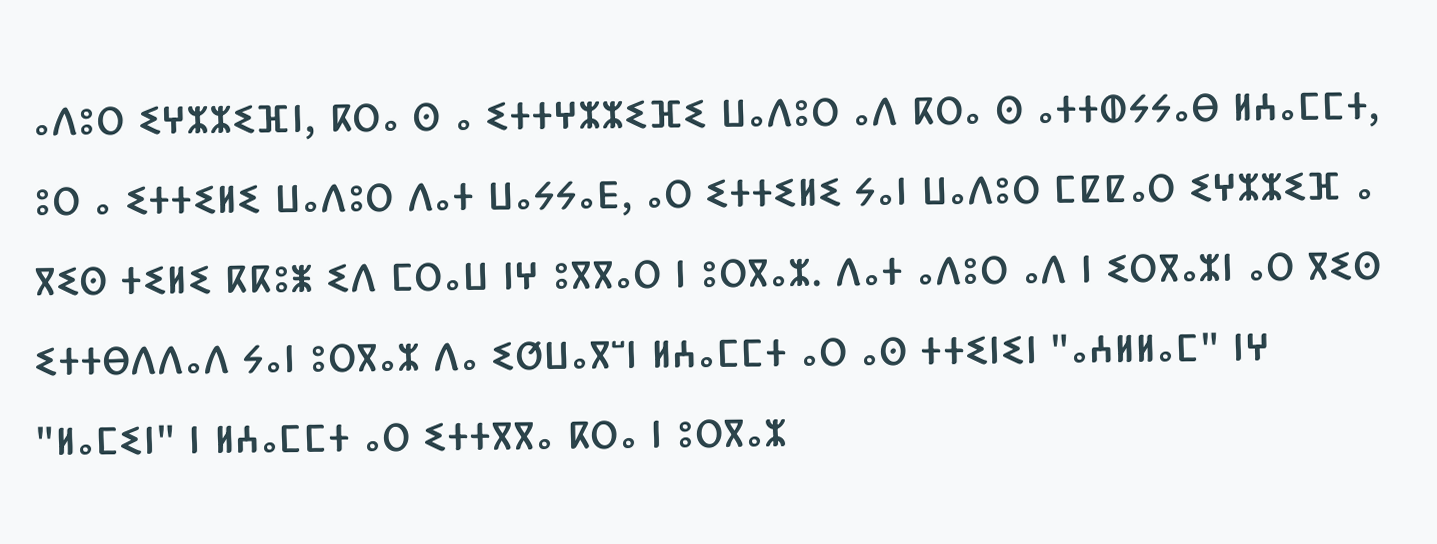ⴰⴷⵓⵔ ⵉⵖⵣⵣⵉⴼⵏ, ⴽⵔⴰ ⵙ ⴰ ⵉⵜⵜⵖⵣⵣⵉⴼⵉ ⵡⴰⴷⵓⵔ ⴰⴷ ⴽⵔⴰ ⵙ ⴰⵜⵜⵀⵢⵢⴰⴱ ⵍⵄⴰⵎⵎⵜ, ⵓⵔ ⴰ ⵉⵜⵜⵉⵍⵉ ⵡⴰⴷⵓⵔ ⴷⴰⵜ ⵡⴰⵢⵢⴰⴹ, ⴰⵔ ⵉⵜⵜⵉⵍⵉ ⵢⴰⵏ ⵡⴰⴷⵓⵔ ⵎⵇⵇⴰⵔ ⵉⵖⵣⵣⵉⴼ ⴰ ⴳⵉⵙ ⵜⵉⵍⵉ ⴽⴽⵓⵥ ⵉⴷ ⵎⵔⴰⵡ ⵏⵖ ⵓⴳⴳⴰⵔ ⵏ ⵓⵔⴳⴰⵣ. ⴷⴰⵜ ⴰⴷⵓⵔ ⴰⴷ ⵏ ⵉⵔⴳⴰⵣⵏ ⴰⵔ ⴳⵉⵙ ⵉⵜⵜⴱⴷⴷⴰⴷ ⵢⴰⵏ ⵓⵔⴳⴰⵣ ⴷⴰ ⵉⵚⵡⴰⴳⵯⵏ ⵍⵄⴰⵎⵎⵜ ⴰⵔ ⴰⵙ ⵜⵜⵉⵏⵉⵏ "ⴰⵄⵍⵍⴰⵎ" ⵏⵖ "ⵍⴰⵎⵉⵏ" ⵏ ⵍⵄⴰⵎⵎⵜ ⴰⵔ ⵉⵜⵜⴳⴳⴰ ⴽⵔⴰ ⵏ ⵓⵔⴳⴰⵣ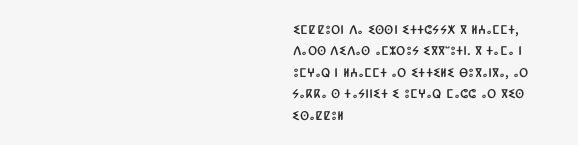ⵉⵎⵇⵇⵓⵔⵏ ⴷⴰ ⵉⵙⵙⵏ ⵉⵜⵜⵛⵢⵢⵅ ⴳ ⵍⵄⴰⵎⵎⵜ, ⴷⴰⵔⵙ ⴷⵉⴷⴰⵙ ⴰⵎⵣⵔⵓⵢ ⵉⴳⴳⵯⵓⵜⵏ. ⴳ ⵜⴰⵎⴰ ⵏ ⵓⵎⵖⴰⵕ ⵏ ⵍⵄⴰⵎⵎⵜ ⴰⵔ ⵉⵜⵜⵉⵍⵉ ⴱⵓⴳⴰⵏⴳⴰ, ⴰⵔ ⵢⴰⴽⴽⴰ ⵙ ⵜⴰⵢⵏⵏⵉⵜ ⵉ ⵓⵎⵖⴰⵕ ⵎⴰⵛⵛ ⴰⵔ ⴳⵉⵙ ⵉⵙⴰⵇⵇⵓⵍ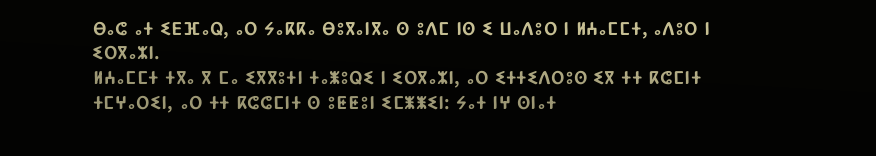ⴱⴰⵛ ⴰⵜ ⵉⴹⴼⴰⵕ, ⴰⵔ ⵢⴰⴽⴽⴰ ⴱⵓⴳⴰⵏⴳⴰ ⵙ ⵓⴷⵎ ⵏⵙ ⵉ ⵡⴰⴷⵓⵔ ⵏ ⵍⵄⴰⵎⵎⵜ, ⴰⴷⵓⵔ ⵏ ⵉⵔⴳⴰⵣⵏ.
ⵍⵄⴰⵎⵎⵜ ⵜⴳⴰ ⴳ ⵎⴰ ⵉⴳⴳⵓⵜⵏ ⵜⴰⵥⵓⵕⵉ ⵏ ⵉⵔⴳⴰⵣⵏ, ⴰⵔ ⵉⵜⵜⵉⴷⵔⵓⵙ ⵉⴳ ⵜⵜ ⴽⵛⵎⵏⵜ ⵜⵎⵖⴰⵔⵉⵏ, ⴰⵔ ⵜⵜ ⴽⵛⵛⵎⵏⵜ ⵙ ⵓⵟⵟⵓⵏ ⵉⵎⵥⵥⵉⵏ: ⵢⴰⵜ ⵏⵖ ⵙⵏⴰⵜ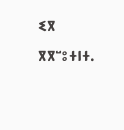ⵉⴳ ⴳⴳⵯⵓⵜⵏⵜ.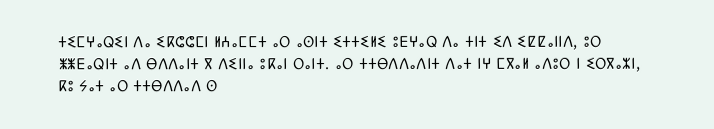ⵜⵉⵎⵖⴰⵕⵉⵏ ⴷⴰ ⵉⴽⵛⵛⵎⵏ ⵍⵄⴰⵎⵎⵜ ⴰⵔ ⴰⵙⵏⵜ ⵉⵜⵜⵉⵍⵉ ⵓⴹⵖⴰⵕ ⴷⴰ ⵜⵏⵜ ⵉⴷ ⵉⵇⵇⴰⵏⵏⴷ, ⵓⵔ ⵥⵥⴹⴰⵕⵏⵜ ⴰⴷ ⴱⴷⴷⴰⵏⵜ ⴳ ⴷⵉⵏⵏⴰ ⵓⴽⴰⵏ ⵔⴰⵏⵜ. ⴰⵔ ⵜⵜⴱⴷⴷⴰⴷⵏⵜ ⴷⴰⵜ ⵏⵖ ⵎⴳⴰⵍ ⴰⴷⵓⵔ ⵏ ⵉⵔⴳⴰⵣⵏ, ⴽⵓ ⵢⴰⵜ ⴰⵔ ⵜⵜⴱⴷⴷⴰⴷ ⵙ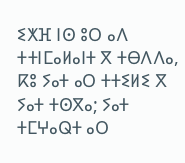ⵉⵅⴼ ⵏⵙ ⵓⵔ ⴰⴷ ⵜⵜⵏⵎⴰⵍⴰⵏⵜ ⴳ ⵜⴱⴷⴷⴰ, ⴽⵓ ⵢⴰⵜ ⴰⵔ ⵜⵜⵉⵍⵉ ⴳ ⵢⴰⵜ ⵜⵙⴳⴰ; ⵢⴰⵜ ⵜⵎⵖⴰⵕⵜ ⴰⵔ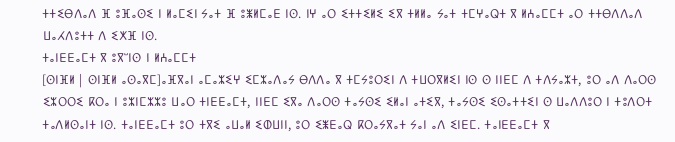ⵜⵜⵉⴱⴷⴰⴷ ⴼ ⵓⴼⴰⵙⵉ ⵏ ⵍⴰⵎⵉⵏ ⵢⴰⵜ ⴼ ⵓⵥⵍⵎⴰⴹ ⵏⵙ. ⵏⵖ ⴰⵔ ⵉⵜⵜⵉⵍⵉ ⵉⴳ ⵜⵍⵍⴰ ⵢⴰⵜ ⵜⵎⵖⴰⵕⵜ ⴳ ⵍⵄⴰⵎⵎⵜ ⴰⵔ ⵜⵜⴱⴷⴷⴰⴷ ⵡⴰⵃⴷⵓⵜⵜ ⴷ ⵉⵅⴼ ⵏⵙ.
ⵜⴰⵏⴹⴹⴰⵎⵜ ⴳ ⵓⴳⵯⵏⵙ ⵏ ⵍⵄⴰⵎⵎⵜ
[ⵙⵏⴼⵍ | ⵙⵏⴼⵍ ⴰⵙⴰⴳⵎ]ⴰⴼⴳⴰⵏ ⴰⵎⴰⵣⵉⵖ ⵉⵎⵣⴰⴷⴰⵢ ⴱⴷⴷⴰ ⴳ ⵜⵎⵢⵓⵔⵉⵏ ⴷ ⵜⵡⵔⴳⵍⵉⵏ ⵏⵙ ⵙ ⵏⵏⴹⵎ ⴷ ⵜⴷⵢⴰⵣⵜ, ⵓⵔ ⴰⴷ ⴷⴰⵔⵙ ⵉⵣⵔⵔⵉ ⴽⵔⴰ ⵏ ⵓⵣⵏⵎⵣⵣⵓ ⵡⴰⵔ ⵜⵏⴹⴹⴰⵎⵜ, ⵏⵏⴹⵎ ⵉⴳⴰ ⴷⴰⵔⵙ ⵜⴰⵢⵙⵉ ⵉⵍⴰⵏ ⴰⵜⵉⴳ, ⵜⴰⵢⵙⵉ ⵉⵙⴰⵜⵜⵉⵏ ⵙ ⵡⴰⴷⴷⵓⵔ ⵏ ⵜⵓⴷⵔⵜ ⵜⴰⴷⵍⵙⴰⵏⵜ ⵏⵙ. ⵜⴰⵏⴹⴹⴰⵎⵜ ⵓⵔ ⵜⴳⵉ ⴰⵡⴰⵍ ⵉⵀⵡⵏⵏ, ⵓⵔ ⵉⵥⴹⴰⵕ ⴽⵔⴰⵢⴳⴰⵜ ⵢⴰⵏ ⴰⴷ ⵉⵏⴹⵎ. ⵜⴰⵏⴹⴹⴰⵎⵜ ⴳ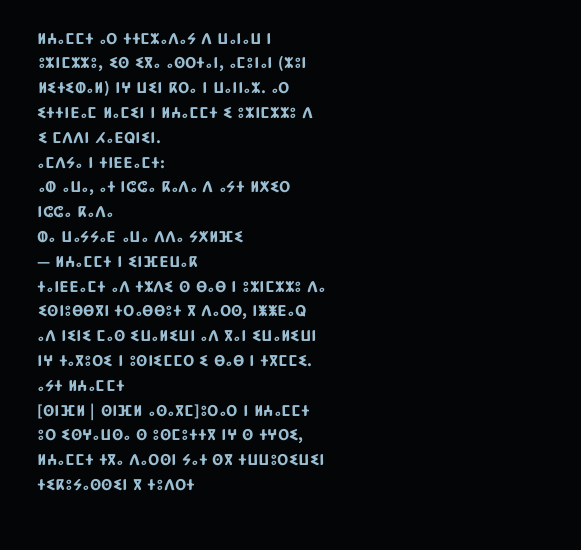ⵍⵄⴰⵎⵎⵜ ⴰⵔ ⵜⵜⵎⵣⴰⴷⴰⵢ ⴷ ⵡⴰⵏⴰⵡ ⵏ ⵓⵣⵏⵎⵣⵣⵓ, ⵉⵙ ⵉⴳⴰ ⴰⵙⵔⵜⴰⵏ, ⴰⵎⵓⵏⴰⵏ (ⵣⵓⵏ ⵍⵉⵜⵉⵀⴰⵍ) ⵏⵖ ⵡⵉⵏ ⴽⵔⴰ ⵏ ⵡⴰⵏⵏⴰⵣ. ⴰⵔ ⵉⵜⵜⵏⴹⴰⵎ ⵍⴰⵎⵉⵏ ⵏ ⵍⵄⴰⵎⵎⵜ ⵉ ⵓⵣⵏⵎⵣⵣⵓ ⴷ ⵉ ⵎⴷⴷⵏ ⵃⴰⴹⵕⵏⵉⵏ.
ⴰⵎⴷⵢⴰ ⵏ ⵜⵏⴹⴹⴰⵎⵜ:
ⴰⵀ ⴰⵡⴰ, ⴰⵜ ⵏⵛⵛⴰ ⴽⴰⴷⴰ ⴷ ⴰⵢⵜ ⵍⵅⵉⵔ
ⵏⵛⵛⴰ ⴽⴰⴷⴰ
ⵀⴰ ⵡⴰⵢⵢⴰⴹ ⴰⵡⴰ ⴷⴷⴰ ⵢⵅⵍⴼⵉ
— ⵍⵄⴰⵎⵎⵜ ⵏ ⵉⵏⴼⴹⵡⴰⴽ
ⵜⴰⵏⴹⴹⴰⵎⵜ ⴰⴷ ⵜⵣⴷⵉ ⵙ ⴱⴰⴱ ⵏ ⵓⵣⵏⵎⵣⵣⵓ ⴷⴰ ⵉⵙⵏⵓⴱⴱⴳⵏ ⵜⵔⴰⴱⴱⵓⵜ ⴳ ⴷⴰⵔⵙ, ⵏⵥⵥⴹⴰⵕ ⴰⴷ ⵏⵉⵏⵉ ⵎⴰⵙ ⵉⵡⴰⵍⵉⵡⵏ ⴰⴷ ⴳⴰⵏ ⵉⵡⴰⵍⵉⵡⵏ ⵏⵖ ⵜⴰⴳⵓⵔⵉ ⵏ ⵓⵙⵏⵉⵎⵎⵔ ⵉ ⴱⴰⴱ ⵏ ⵜⴳⵎⵎⵉ.
ⴰⵢⵜ ⵍⵄⴰⵎⵎⵜ
[ⵙⵏⴼⵍ | ⵙⵏⴼⵍ ⴰⵙⴰⴳⵎ]ⵓⵔⴰⵔ ⵏ ⵍⵄⴰⵎⵎⵜ ⵓⵔ ⵉⵙⵖⴰⵡⵙⴰ ⵙ ⵓⵙⵎⵓⵜⵜⴳ ⵏⵖ ⵙ ⵜⵖⵔⵉ, ⵍⵄⴰⵎⵎⵜ ⵜⴳⴰ ⴷⴰⵔⵙⵏ ⵢⴰⵜ ⵙⴳ ⵜⵡⵡⵓⵔⵉⵡⵉⵏ ⵜⵉⴽⵓⵢⴰⵙⵙⵉⵏ ⴳ ⵜⵓⴷⵔⵜ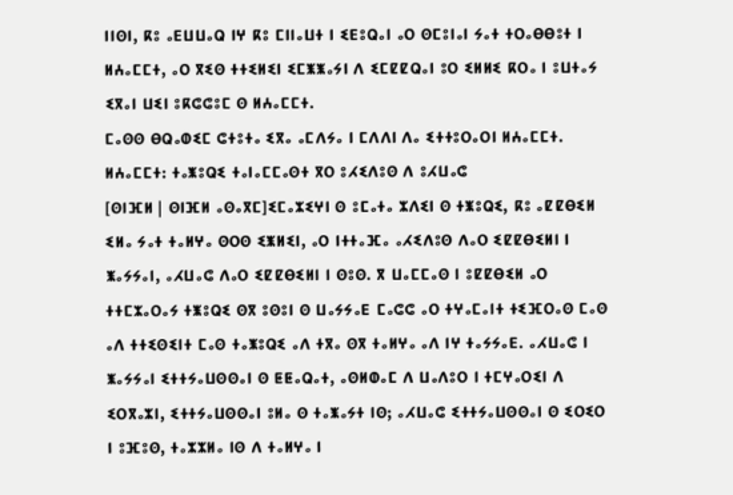ⵏⵏⵙⵏ, ⴽⵓ ⴰⴹⵡⵡⴰⵕ ⵏⵖ ⴽⵓ ⵎⵏⵏⴰⵡⵜ ⵏ ⵉⴹⵓⵕⴰⵏ ⴰⵔ ⵙⵎⵓⵏⴰⵏ ⵢⴰⵜ ⵜⵔⴰⴱⴱⵓⵜ ⵏ ⵍⵄⴰⵎⵎⵜ, ⴰⵔ ⴳⵉⵙ ⵜⵜⵉⵍⵉⵏ ⵉⵎⵥⵥⴰⵢⵏ ⴷ ⵉⵎⵇⵇⵕⴰⵏ ⵓⵔ ⵉⵍⵍⵉ ⴽⵔⴰ ⵏ ⵓⵡⵜⴰⵢ ⵉⴳⴰⵏ ⵡⵉⵏ ⵓⴽⵛⵛⵓⵎ ⵙ ⵍⵄⴰⵎⵎⵜ.
ⵎⴰⵙⵙ ⴱⵕⴰⵀⵉⵎ ⵛⵜⵓⵜⴰ ⵉⴳⴰ ⴰⵎⴷⵢⴰ ⵏ ⵎⴷⴷⵏ ⴷⴰ ⵉⵜⵜⵓⵔⴰⵔⵏ ⵍⵄⴰⵎⵎⵜ.
ⵍⵄⴰⵎⵎⵜ: ⵜⴰⵥⵓⵕⵉ ⵜⴰⵏⴰⵎⵎⴰⵙⵜ ⴳⵔ ⵓⵃⵉⴷⵓⵙ ⴷ ⵓⵃⵡⴰⵛ
[ⵙⵏⴼⵍ | ⵙⵏⴼⵍ ⴰⵙⴰⴳⵎ]ⵉⵎⴰⵣⵉⵖⵏ ⵙ ⵓⵎⴰⵜⴰ ⵣⴷⵉⵏ ⵙ ⵜⵥⵓⵕⵉ, ⴽⵓ ⴰⵇⵇⴱⵉⵍ ⵉⵍⴰ ⵢⴰⵜ ⵜⴰⵍⵖⴰ ⵙⵔⵙ ⵉⵥⵍⵉⵏ, ⴰⵔ ⵏⵜⵜⴰⴼⴰ ⴰⵃⵉⴷⵓⵙ ⴷⴰⵔ ⵉⵇⵇⴱⵉⵍⵏ ⵏ ⵥⴰⵢⵢⴰⵏ, ⴰⵃⵡⴰⵛ ⴷⴰⵔ ⵉⵇⵇⴱⵉⵍⵏ ⵏ ⵙⵓⵙ. ⴳ ⵡⴰⵎⵎⴰⵙ ⵏ ⵓⵇⵇⴱⵉⵍ ⴰⵔ ⵜⵜⵎⵣⴰⵔⴰⵢ ⵜⵥⵓⵕⵉ ⵙⴳ ⵓⵙⵓⵏ ⵙ ⵡⴰⵢⵢⴰⴹ ⵎⴰⵛⵛ ⴰⵔ ⵜⵖⴰⵎⴰⵏⵜ ⵜⵉⴼⵔⴰⵙ ⵎⴰⵙ ⴰⴷ ⵜⵜⵉⵙⵉⵏⵜ ⵎⴰⵙ ⵜⴰⵥⵓⵕⵉ ⴰⴷ ⵜⴳⴰ ⵙⴳ ⵜⴰⵍⵖⴰ ⴰⴷ ⵏⵖ ⵜⴰⵢⵢⴰⴹ. ⴰⵃⵡⴰⵛ ⵏ ⵥⴰⵢⵢⴰⵏ ⵉⵜⵜⵢⴰⵡⵙⵙⴰⵏ ⵙ ⵟⵟⴰⵕⴰⵜ, ⴰⵙⵍⵀⴰⵎ ⴷ ⵡⴰⴷⵓⵔ ⵏ ⵜⵎⵖⴰⵔⵉⵏ ⴷ ⵉⵔⴳⴰⵣⵏ, ⵉⵜⵜⵢⴰⵡⵙⵙⴰⵏ ⵓⵍⴰ ⵙ ⵜⴰⵥⴰⵢⵜ ⵏⵙ; ⴰⵃⵡⴰⵛ ⵉⵜⵜⵢⴰⵡⵙⵙⴰⵏ ⵙ ⵉⵔⵉⵔ ⵏ ⵓⴼⵓⵙ, ⵜⴰⵣⵣⵍⴰ ⵏⵙ ⴷ ⵜⴰⵍⵖⴰ ⵏ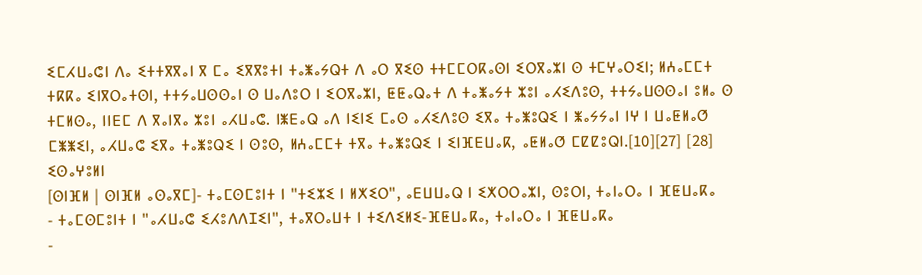ⵉⵎⵃⵡⴰⵛⵏ ⴷⴰ ⵉⵜⵜⴳⴳⴰⵏ ⴳ ⵎⴰ ⵉⴳⴳⵓⵜⵏ ⵜⴰⵥⴰⵢⵕⵜ ⴷ ⴰⵔ ⴳⵉⵙ ⵜⵜⵎⵎⵔⴽⴰⵙⵏ ⵉⵔⴳⴰⵣⵏ ⵙ ⵜⵎⵖⴰⵔⵉⵏ; ⵍⵄⴰⵎⵎⵜ ⵜⴽⴽⴰ ⵉⵏⴳⵔⴰⵜⵙⵏ, ⵜⵜⵢⴰⵡⵙⵙⴰⵏ ⵙ ⵡⴰⴷⵓⵔ ⵏ ⵉⵔⴳⴰⵣⵏ, ⵟⵟⴰⵕⴰⵜ ⴷ ⵜⴰⵥⴰⵢⵜ ⵣⵓⵏ ⴰⵃⵉⴷⵓⵙ, ⵜⵜⵢⴰⵡⵙⵙⴰⵏ ⵓⵍⴰ ⵙ ⵜⵎⵍⵙⴰ, ⵏⵏⴹⵎ ⴷ ⴳⴰⵏⴳⴰ ⵣⵓⵏ ⴰⵃⵡⴰⵛ. ⵏⵥⴹⴰⵕ ⴰⴷ ⵏⵉⵏⵉ ⵎⴰⵙ ⴰⵃⵉⴷⵓⵙ ⵉⴳⴰ ⵜⴰⵥⵓⵕⵉ ⵏ ⵥⴰⵢⵢⴰⵏ ⵏⵖ ⵏ ⵡⴰⵟⵍⴰⵚ ⵎⵥⵥⵉⵏ, ⴰⵃⵡⴰⵛ ⵉⴳⴰ ⵜⴰⵥⵓⵕⵉ ⵏ ⵙⵓⵙ, ⵍⵄⴰⵎⵎⵜ ⵜⴳⴰ ⵜⴰⵥⵓⵕⵉ ⵏ ⵉⵏⴼⴹⵡⴰⴽ, ⴰⵟⵍⴰⵚ ⵎⵇⵇⵓⵕⵏ.[10][27] [28]
ⵉⵙⴰⵖⵓⵍⵏ
[ⵙⵏⴼⵍ | ⵙⵏⴼⵍ ⴰⵙⴰⴳⵎ]- ⵜⴰⵎⵙⵎⵓⵏⵜ ⵏ "ⵜⵉⵣⵉ ⵏ ⵍⵅⵉⵔ", ⴰⴹⵡⵡⴰⵕ ⵏ ⵉⵅⵔⵔⴰⵣⵏ, ⵙⵓⵔⵏ, ⵜⴰⵏⴰⵔⴰ ⵏ ⴼⵟⵡⴰⴽⴰ
- ⵜⴰⵎⵙⵎⵓⵏⵜ ⵏ "ⴰⵃⵡⴰⵛ ⵉⵃⵓⴷⴷⵊⵉⵏ", ⵜⴰⴳⵔⴰⵡⵜ ⵏ ⵜⵉⴷⵉⵍⵉ-ⴼⵟⵡⴰⴽⴰ, ⵜⴰⵏⴰⵔⴰ ⵏ ⴼⵟⵡⴰⴽⴰ
-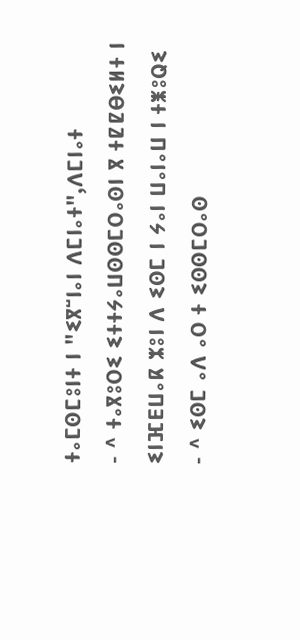ⵜⴰⵎⵙⵎⵓⵏⵜ ⵏ "ⵉⴳⵯⵏⴰⵏ ⴷⵎⵏⴰⵜ",ⴷⵎⵏⴰⵜ
- ^ ⵜⴰⴳⵓⵔⵉ ⵉⵜⵜⵢⴰⵡⵙⵙⵎⵔⴰⵙⵏ ⴳ ⵜⵇⵇⴱⵉⵍⵜ ⵏ ⵉⵏⴼⴹⵡⴰⴽ ⵣⵓⵏ ⴷ ⵉⵙⵎ ⵏ ⵢⴰⵏ ⵡⴰⵏⴰⵡ ⵏ ⵜⵥⵓⵕⵉ
- ^ ⵉⵙⵎ ⴰⴷ ⴰⵔ ⵜ ⵉⵙⵙⵎⵔⴰⵙ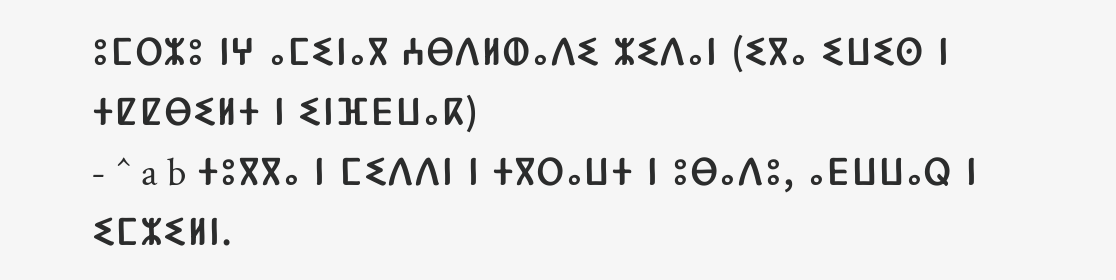ⵓⵎⵔⵣⵓ ⵏⵖ ⴰⵎⵉⵏⴰⴳ ⵄⴱⴷⵍⵀⴰⴷⵉ ⵣⵉⴷⴰⵏ (ⵉⴳⴰ ⵉⵡⵉⵙ ⵏ ⵜⵇⵇⴱⵉⵍⵜ ⵏ ⵉⵏⴼⴹⵡⴰⴽ)
- ^ a b ⵜⵓⴳⴳⴰ ⵏ ⵎⵉⴷⴷⵏ ⵏ ⵜⴳⵔⴰⵡⵜ ⵏ ⵓⴱⴰⴷⵓ, ⴰⴹⵡⵡⴰⵕ ⵏ ⵉⵎⵣⵉⵍⵏ.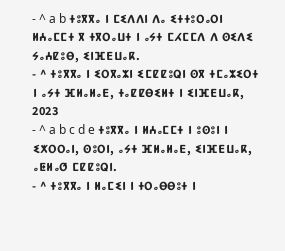- ^ a b ⵜⵓⴳⴳⴰ ⵏ ⵎⵉⴷⴷⵏ ⴷⴰ ⵉⵜⵜⵓⵔⴰⵔⵏ ⵍⵄⴰⵎⵎⵜ ⴳ ⵜⴳⵔⴰⵡⵜ ⵏ ⴰⵢⵜ ⵎⵃⵎⵎⴷ ⴷ ⵙⵉⴷⵉ ⵢⴰⵄⵇⵓⴱ, ⵉⵏⴼⴹⵡⴰⴽ.
- ^ ⵜⵓⴳⴳⴰ ⵏ ⵉⵔⴳⴰⵣⵏ ⵉⵎⵇⵇⵓⵕⵏ ⵙⴳ ⵜⵎⴰⵣⵉⵔⵜ ⵏ ⴰⵢⵜ ⴼⵍⴰⵍⴰⴹ, ⵜⴰⵇⵇⴱⵉⵍⵜ ⵏ ⵉⵏⴼⴹⵡⴰⴽ, 2023
- ^ a b c d e ⵜⵓⴳⴳⴰ ⵏ ⵍⵄⴰⵎⵎⵜ ⵏ ⵓⵙⵓⵏ ⵏ ⵉⵅⵔⵔⴰⵏ, ⵙⵓⵔⵏ, ⴰⵢⵜ ⴼⵍⴰⵍⴰⴹ, ⵉⵏⴼⴹⵡⴰⴽ, ⴰⵟⵍⴰⵚ ⵎⵇⵇⵓⵕⵏ.
- ^ ⵜⵓⴳⴳⴰ ⵏ ⵍⴰⵎⵉⵏ ⵏ ⵜⵔⴰⴱⴱⵓⵜ ⵏ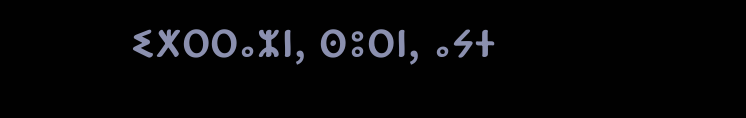ⵉⵅⵔⵔⴰⵣⵏ, ⵙⵓⵔⵏ, ⴰⵢⵜ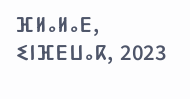ⴼⵍⴰⵍⴰⴹ, ⵉⵏⴼⴹⵡⴰⴽ, 2023